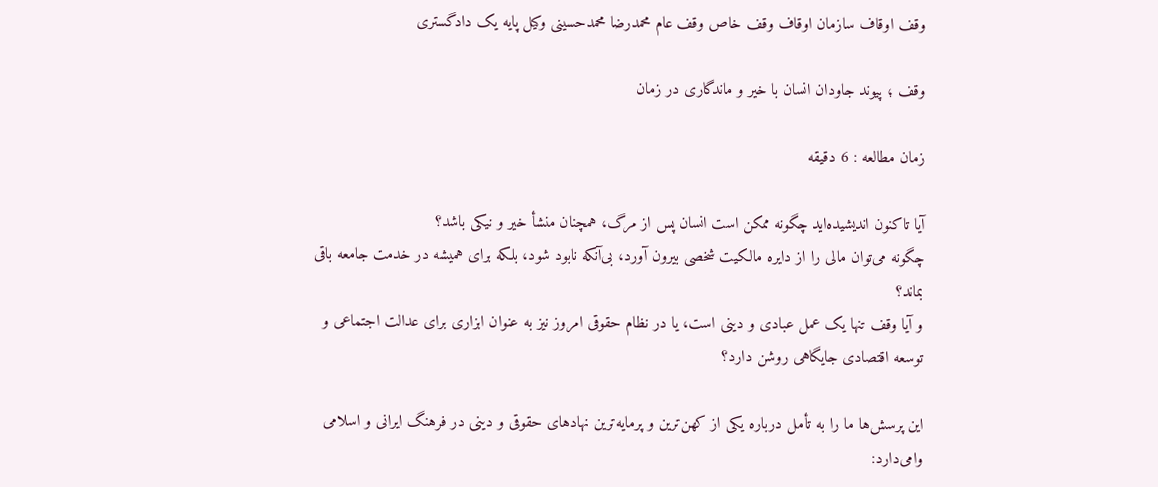وقف اوقاف سازمان اوقاف وقف خاص وقف عام محمدرضا محمدحسینی وکیل پایه یک دادگستری

وقف ؛ پیوند جاودان انسان با خیر و ماندگاری در زمان

زمان مطالعه : 6 دقیقه

آیا تاکنون اندیشیده‌اید چگونه ممکن است انسان پس از مرگ، همچنان منشأ خیر و نیکی باشد؟
چگونه می‌توان مالی را از دایره مالکیت شخصی بیرون آورد، بی‌آنکه نابود شود، بلکه برای همیشه در خدمت جامعه باقی بماند؟
و آیا وقف تنها یک عمل عبادی و دینی است، یا در نظام حقوقی امروز نیز به عنوان ابزاری برای عدالت اجتماعی و توسعه اقتصادی جایگاهی روشن دارد؟

این پرسش‌ها ما را به تأمل درباره یکی از کهن‌ترین و پرمایه‌ترین نهادهای حقوقی و دینی در فرهنگ ایرانی و اسلامی وا‌می‌دارد: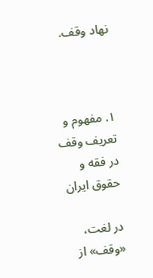نهاد وقف.



۱. مفهوم و تعریف وقف در فقه و حقوق ایران

در لغت، «وقف» از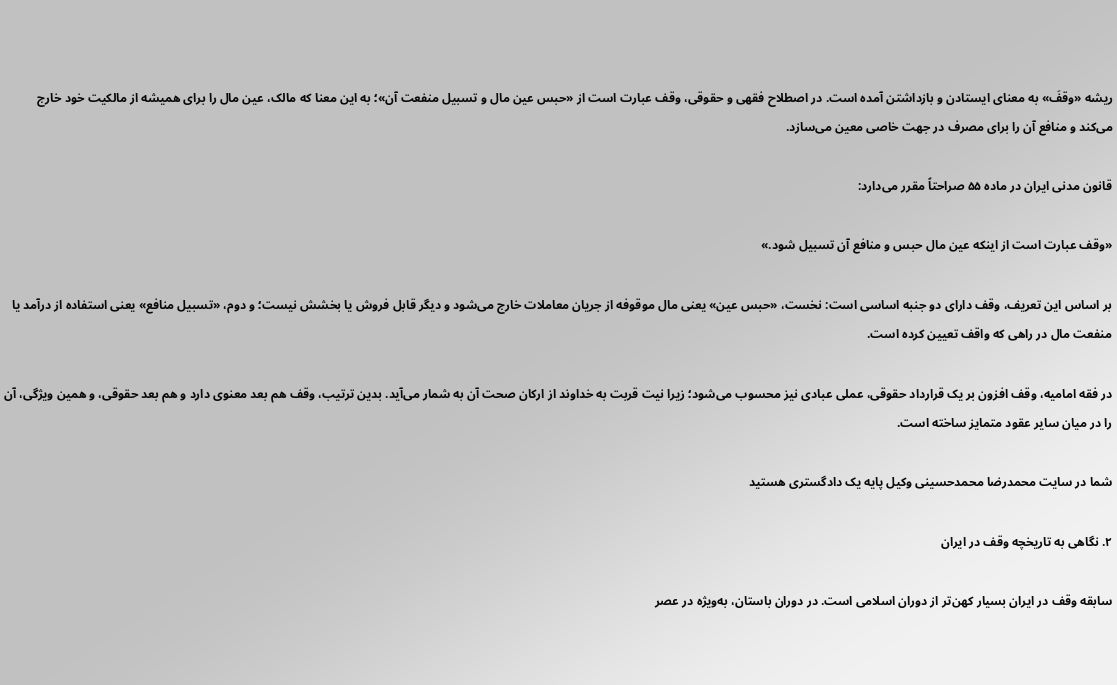ریشه «وقفَ» به معنای ایستادن و بازداشتن آمده است. در اصطلاح فقهی و حقوقی، وقف عبارت است از «حبس عین مال و تسبیل منفعت آن»؛ به این معنا که مالک، عین مال را برای همیشه از مالکیت خود خارج می‌کند و منافع آن را برای مصرف در جهت خاصی معین می‌سازد.

قانون مدنی ایران در ماده ۵۵ صراحتاً مقرر می‌دارد:

«وقف عبارت است از اینکه عین مال حبس و منافع آن تسبیل شود.»

بر اساس این تعریف، وقف دارای دو جنبه اساسی است: نخست، «حبس عین» یعنی مال موقوفه از جریان معاملات خارج می‌شود و دیگر قابل فروش یا بخشش نیست؛ و دوم، «تسبیل منافع» یعنی استفاده از درآمد یا منفعت مال در راهی که واقف تعیین کرده است.

در فقه امامیه، وقف افزون بر یک قرارداد حقوقی، عملی عبادی نیز محسوب می‌شود؛ زیرا نیت قربت به خداوند از ارکان صحت آن به شمار می‌آید. بدین ترتیب، وقف هم بعد معنوی دارد و هم بعد حقوقی، و همین ویژگی، آن را در میان سایر عقود متمایز ساخته است.

شما در سایت محمدرضا محمدحسینی وکیل پایه یک دادگستری هستید

۲. نگاهی به تاریخچه وقف در ایران

سابقه وقف در ایران بسیار کهن‌تر از دوران اسلامی است. در دوران باستان، به‌ویژه در عصر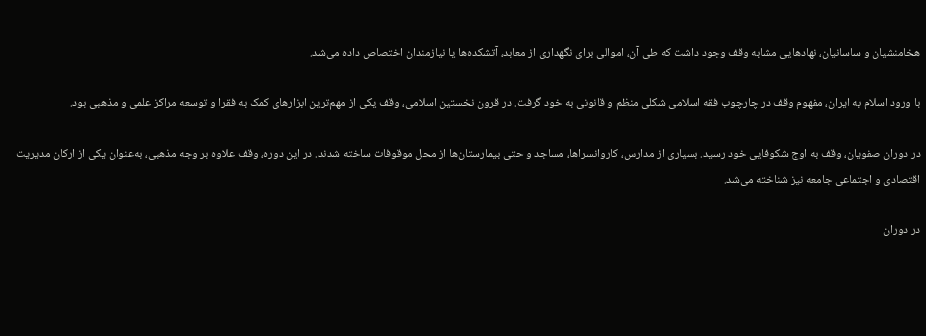هخامنشیان و ساسانیان، نهادهایی مشابه وقف وجود داشت که طی آن، اموالی برای نگهداری از معابد، آتشکده‌ها یا نیازمندان اختصاص داده می‌شد.

با ورود اسلام به ایران، مفهوم وقف در چارچوب فقه اسلامی شکلی منظم و قانونی به خود گرفت. در قرون نخستین اسلامی، وقف یکی از مهم‌ترین ابزارهای کمک به فقرا و توسعه مراکز علمی و مذهبی بود.

در دوران صفویان، وقف به اوج شکوفایی خود رسید. بسیاری از مدارس، کاروانسراها، مساجد و حتی بیمارستان‌ها از محل موقوفات ساخته شدند. در این دوره، وقف علاوه بر وجه مذهبی، به‌عنوان یکی از ارکان مدیریت اقتصادی و اجتماعی جامعه نیز شناخته می‌شد.

در دوران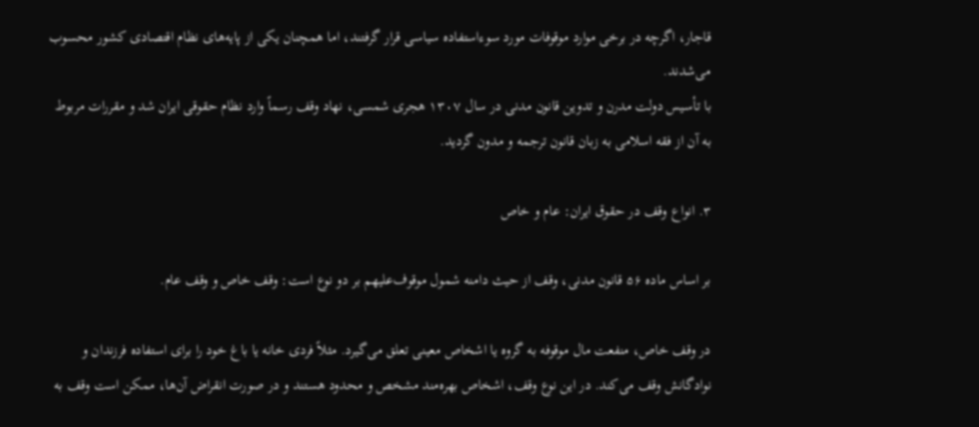قاجار، اگرچه در برخی موارد موقوفات مورد سوء‌استفاده سیاسی قرار گرفتند، اما همچنان یکی از پایه‌های نظام اقتصادی کشور محسوب می‌شدند.
با تأسیس دولت مدرن و تدوین قانون مدنی در سال ۱۳۰۷ هجری شمسی، نهاد وقف رسماً وارد نظام حقوقی ایران شد و مقررات مربوط به آن از فقه اسلامی به زبان قانون ترجمه و مدون گردید.

۳. انواع وقف در حقوق ایران: عام و خاص

بر اساس ماده ۵۶ قانون مدنی، وقف از حیث دامنه شمول موقوف‌علیهم بر دو نوع است: وقف خاص و وقف عام.

در وقف خاص، منفعت مال موقوفه به گروه یا اشخاص معینی تعلق می‌گیرد. مثلاً فردی خانه یا باغ خود را برای استفاده فرزندان و نوادگانش وقف می‌کند. در این نوع وقف، اشخاص بهره‌مند مشخص و محدود هستند و در صورت انقراض آن‌ها، ممکن است وقف به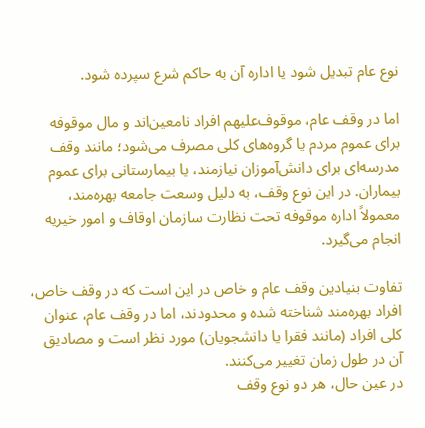نوع عام تبدیل شود یا اداره آن به حاکم شرع سپرده شود.

اما در وقف عام، موقوف‌علیهم افراد نامعین‌اند و مال موقوفه برای عموم مردم یا گروه‌های کلی مصرف می‌شود؛ مانند وقف مدرسه‌ای برای دانش‌آموزان نیازمند، یا بیمارستانی برای عموم بیماران. در این نوع وقف، به دلیل وسعت جامعه بهره‌مند، معمولاً اداره موقوفه تحت نظارت سازمان اوقاف و امور خیریه انجام می‌گیرد.

تفاوت بنیادین وقف عام و خاص در این است که در وقف خاص، افراد بهره‌مند شناخته شده و محدودند، اما در وقف عام، عنوان کلی افراد (مانند فقرا یا دانشجویان) مورد نظر است و مصادیق آن در طول زمان تغییر می‌کنند.
در عین حال، هر دو نوع وقف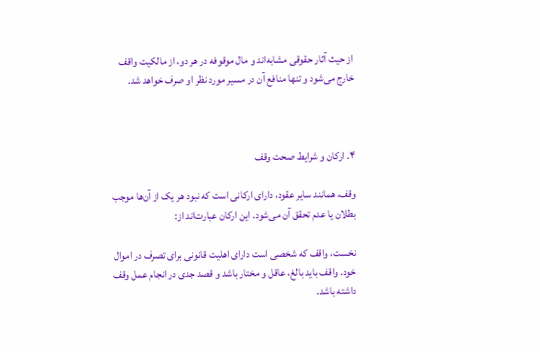از حیث آثار حقوقی مشابه‌اند و مال موقوفه در هر دو، از مالکیت واقف خارج می‌شود و تنها منافع آن در مسیر مورد نظر او صرف خواهد شد.



۴. ارکان و شرایط صحت وقف

وقف، همانند سایر عقود، دارای ارکانی است که نبود هر یک از آن‌ها موجب بطلان یا عدم تحقق آن می‌شود. این ارکان عبارت‌اند از:

نخست، واقف که شخصی است دارای اهلیت قانونی برای تصرف در اموال خود. واقف باید بالغ، عاقل و مختار باشد و قصد جدی در انجام عمل وقف داشته باشد.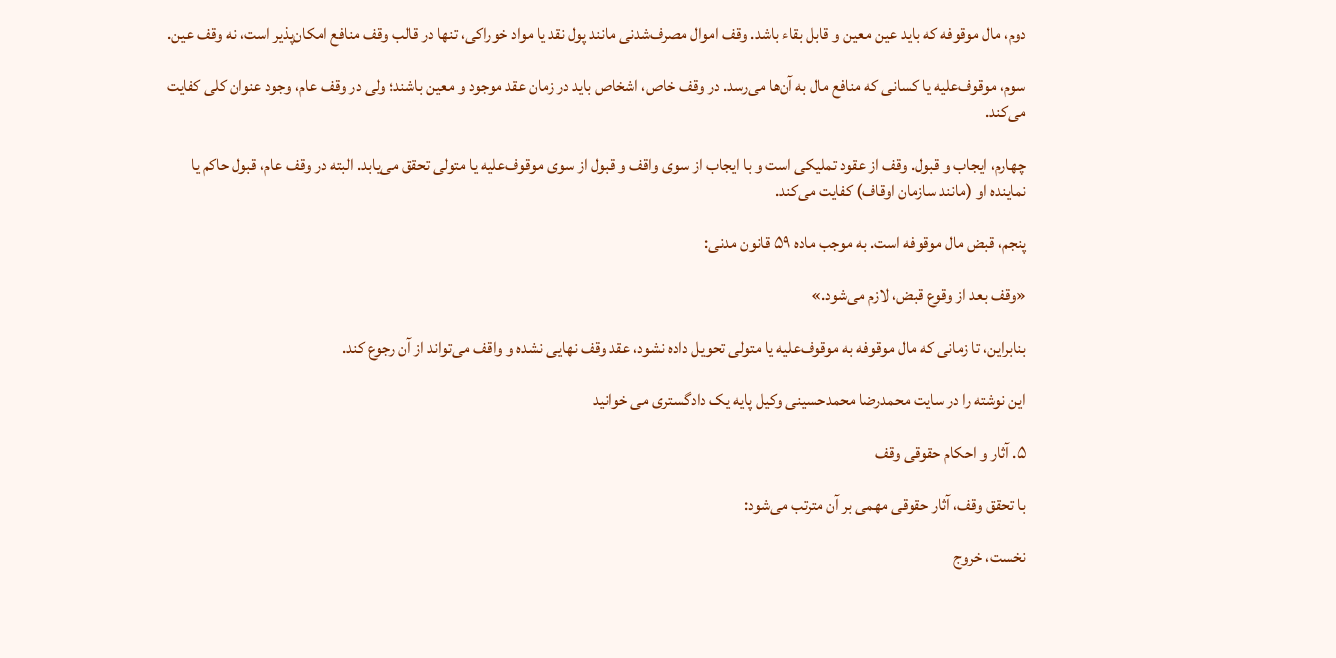دوم، مال موقوفه که باید عین معین و قابل بقاء باشد. وقف اموال مصرف‌شدنی مانند پول نقد یا مواد خوراکی، تنها در قالب وقف منافع امکان‌پذیر است، نه وقف عین.

سوم، موقوف‌علیه یا کسانی که منافع مال به آن‌ها می‌رسد. در وقف خاص، اشخاص باید در زمان عقد موجود و معین باشند؛ ولی در وقف عام، وجود عنوان کلی کفایت می‌کند.

چهارم، ایجاب و قبول. وقف از عقود تملیکی است و با ایجاب از سوی واقف و قبول از سوی موقوف‌علیه یا متولی تحقق می‌یابد. البته در وقف عام، قبول حاکم یا نماینده او (مانند سازمان اوقاف) کفایت می‌کند.

پنجم، قبض مال موقوفه است. به موجب ماده ۵۹ قانون مدنی:

«وقف بعد از وقوع قبض، لازم می‌شود.»

بنابراین، تا زمانی که مال موقوفه به موقوف‌علیه یا متولی تحویل داده نشود، عقد وقف نهایی نشده و واقف می‌تواند از آن رجوع کند.

این نوشته را در سایت محمدرضا محمدحسینی وکیل پایه یک دادگستری می خوانید

۵. آثار و احکام حقوقی وقف

با تحقق وقف، آثار حقوقی مهمی بر آن مترتب می‌شود:

نخست، خروج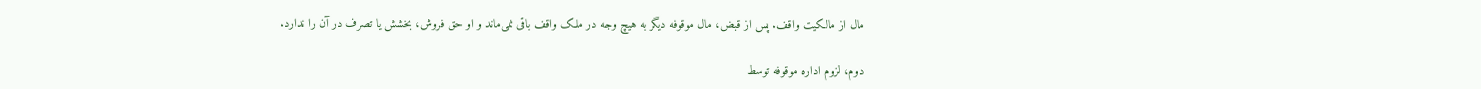مال از مالکیت واقف. پس از قبض، مال موقوفه دیگر به هیچ وجه در ملک واقف باقی نمی‌ماند و او حق فروش، بخشش یا تصرف در آن را ندارد.

دوم، لزوم اداره موقوفه توسط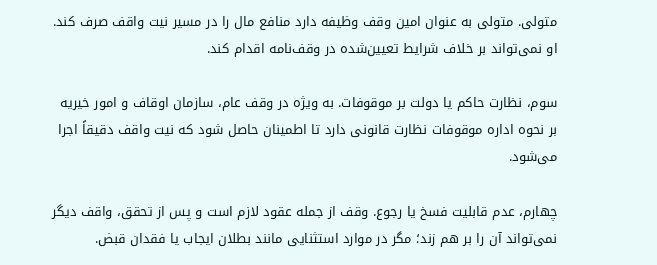متولی. متولی به عنوان امین وقف وظیفه دارد منافع مال را در مسیر نیت واقف صرف کند. او نمی‌تواند بر خلاف شرایط تعیین‌شده در وقف‌نامه اقدام کند.

سوم، نظارت حاکم یا دولت بر موقوفات. به ویژه در وقف عام، سازمان اوقاف و امور خیریه بر نحوه اداره موقوفات نظارت قانونی دارد تا اطمینان حاصل شود که نیت واقف دقیقاً اجرا می‌شود.

چهارم، عدم قابلیت فسخ یا رجوع. وقف از جمله عقود لازم است و پس از تحقق، واقف دیگر نمی‌تواند آن را بر هم زند؛ مگر در موارد استثنایی مانند بطلان ایجاب یا فقدان قبض.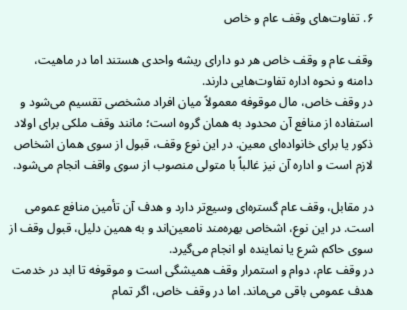۶. تفاوت‌های وقف عام و خاص

وقف عام و وقف خاص هر دو دارای ریشه واحدی هستند اما در ماهیت، دامنه و نحوه اداره تفاوت‌هایی دارند.
در وقف خاص، مال موقوفه معمولاً میان افراد مشخصی تقسیم می‌شود و استفاده از منافع آن محدود به همان گروه است؛ مانند وقف ملکی برای اولاد ذکور یا برای خانواده‌ای معین. در این نوع وقف، قبول از سوی همان اشخاص لازم است و اداره آن نیز غالباً با متولی منصوب از سوی واقف انجام می‌شود.

در مقابل، وقف عام گستره‌ای وسیع‌تر دارد و هدف آن تأمین منافع عمومی است. در این نوع، اشخاص بهره‌مند نامعین‌اند و به همین دلیل، قبول وقف از سوی حاکم شرع یا نماینده او انجام می‌گیرد.
در وقف عام، دوام و استمرار وقف همیشگی است و موقوفه تا ابد در خدمت هدف عمومی باقی می‌ماند. اما در وقف خاص، اگر تمام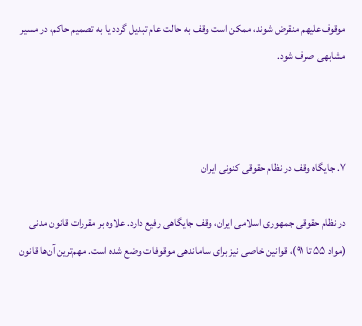موقوف‌علیهم منقرض شوند، ممکن است وقف به حالت عام تبدیل گردد یا به تصمیم حاکم، در مسیر مشابهی صرف شود.



۷. جایگاه وقف در نظام حقوقی کنونی ایران

در نظام حقوقی جمهوری اسلامی ایران، وقف جایگاهی رفیع دارد. علاوه بر مقررات قانون مدنی (مواد ۵۵ تا ۹۱)، قوانین خاصی نیز برای ساماندهی موقوفات وضع شده است. مهم‌ترین آن‌ها قانون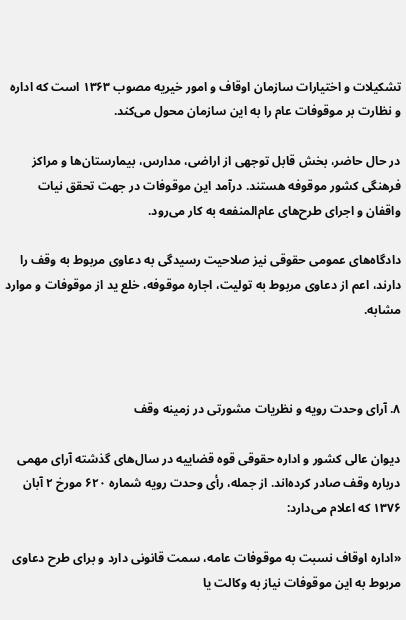تشکیلات و اختیارات سازمان اوقاف و امور خیریه مصوب ۱۳۶۳ است که اداره و نظارت بر موقوفات عام را به این سازمان محول می‌کند.

در حال حاضر، بخش قابل توجهی از اراضی، مدارس، بیمارستان‌ها و مراکز فرهنگی کشور موقوفه هستند. درآمد این موقوفات در جهت تحقق نیات واقفان و اجرای طرح‌های عام‌المنفعه به کار می‌رود.

دادگاه‌های عمومی حقوقی نیز صلاحیت رسیدگی به دعاوی مربوط به وقف را دارند، اعم از دعاوی مربوط به تولیت، اجاره موقوفه، خلع ید از موقوفات و موارد مشابه.



۸. آرای وحدت رویه و نظریات مشورتی در زمینه وقف

دیوان عالی کشور و اداره حقوقی قوه قضاییه در سال‌های گذشته آرای مهمی درباره وقف صادر کرده‌اند. از جمله، رأی وحدت رویه شماره ۶۲۰ مورخ ۲ آبان ۱۳۷۶ که اعلام می‌دارد:

«اداره اوقاف نسبت به موقوفات عامه، سمت قانونی دارد و برای طرح دعاوی مربوط به این موقوفات نیاز به وکالت یا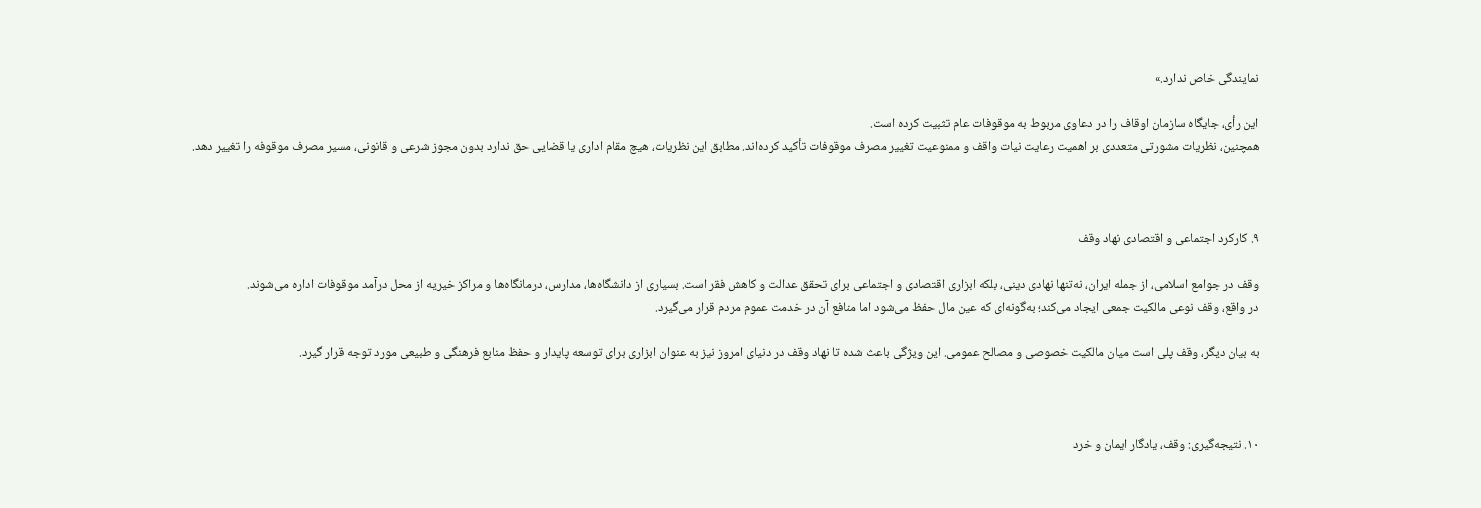نمایندگی خاص ندارد.»

این رأی، جایگاه سازمان اوقاف را در دعاوی مربوط به موقوفات عام تثبیت کرده است.
همچنین، نظریات مشورتی متعددی بر اهمیت رعایت نیات واقف و ممنوعیت تغییر مصرف موقوفات تأکید کرده‌اند. مطابق این نظریات، هیچ مقام اداری یا قضایی حق ندارد بدون مجوز شرعی و قانونی، مسیر مصرف موقوفه را تغییر دهد.



۹. کارکرد اجتماعی و اقتصادی نهاد وقف

وقف در جوامع اسلامی، از جمله ایران، نه‌تنها نهادی دینی، بلکه ابزاری اقتصادی و اجتماعی برای تحقق عدالت و کاهش فقر است. بسیاری از دانشگاه‌ها، مدارس، درمانگاه‌ها و مراکز خیریه از محل درآمد موقوفات اداره می‌شوند.
در واقع، وقف نوعی مالکیت جمعی ایجاد می‌کند؛ به‌گونه‌ای که عین مال حفظ می‌شود اما منافع آن در خدمت عموم مردم قرار می‌گیرد.

به بیان دیگر، وقف پلی است میان مالکیت خصوصی و مصالح عمومی. این ویژگی باعث شده تا نهاد وقف در دنیای امروز نیز به عنوان ابزاری برای توسعه پایدار و حفظ منابع فرهنگی و طبیعی مورد توجه قرار گیرد.



۱۰. نتیجه‌گیری: وقف، یادگار ایمان و خرد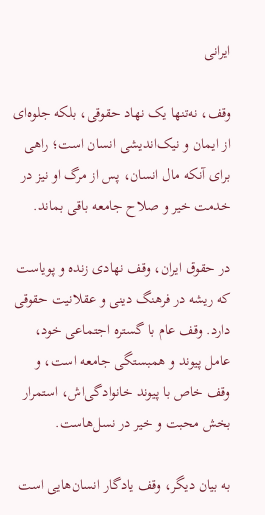ایرانی

وقف، نه‌تنها یک نهاد حقوقی، بلکه جلوه‌ای از ایمان و نیک‌اندیشی انسان است؛ راهی برای آنکه مال انسان، پس از مرگ او نیز در خدمت خیر و صلاح جامعه باقی بماند.

در حقوق ایران، وقف نهادی زنده و پویاست که ریشه در فرهنگ دینی و عقلانیت حقوقی دارد. وقف عام با گستره اجتماعی خود، عامل پیوند و همبستگی جامعه است، و وقف خاص با پیوند خانوادگی‌اش، استمرار بخش محبت و خیر در نسل‌هاست.

به بیان دیگر، وقف یادگار انسان‌هایی است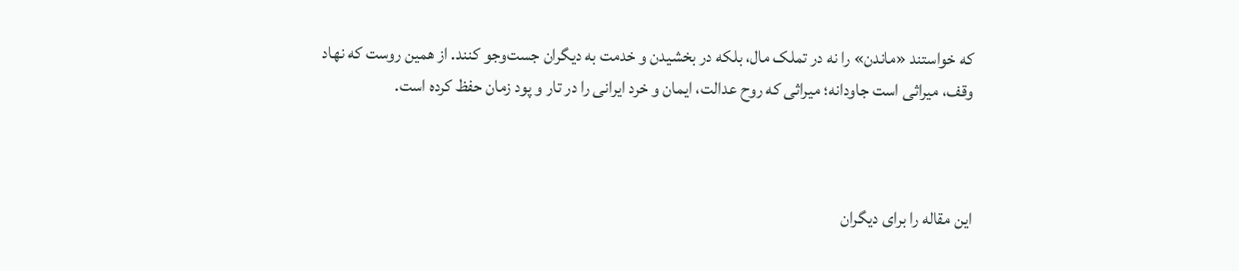که خواستند «ماندن» را نه در تملک مال، بلکه در بخشیدن و خدمت به دیگران جست‌وجو کنند. از همین روست که نهاد وقف، میراثی است جاودانه؛ میراثی که روح عدالت، ایمان و خرد ایرانی را در تار و پود زمان حفظ کرده است.



این مقاله را برای دیگران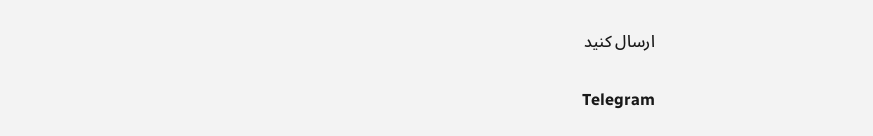ارسال کنید

Telegram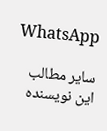WhatsApp

سایر مطالب این نویسنده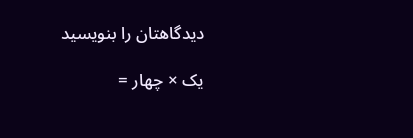دیدگاهتان را بنویسید

یک × چهار =